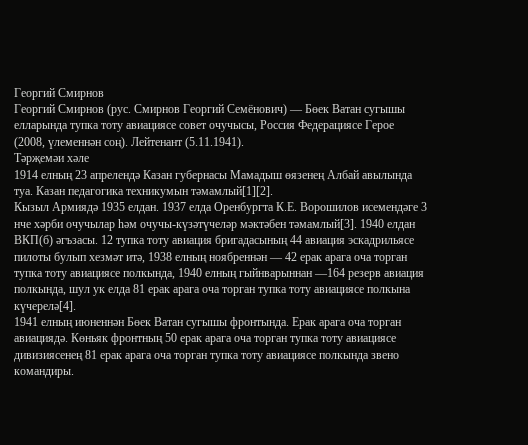Георгий Смирнов
Георгий Смирнов (рус. Смирнов Георгий Семёнович) — Бөек Ватан сугышы елларында тупка тоту авиациясе совет очучысы, Россия Федерациясе Герое (2008, үлеменнән соң). Лейтенант (5.11.1941).
Тәрҗемәи хәле
1914 елның 23 апрелендә Казан губернасы Мамадыш өязенең Албай авылында туа. Казан педагогика техникумын тәмамлый[1][2].
Кызыл Армиядә 1935 елдан. 1937 елда Оренбургта К.Е. Ворошилов исемендәге 3 нче хәрби очучылар һәм очучы-күзәтүчеләр мәктәбен тәмамлый[3]. 1940 елдан ВКП(б) әгъзасы. 12 тупка тоту авиация бригадасының 44 авиация эскадрильясе пилоты булып хезмәт итә, 1938 елның ноябреннән — 42 ерак арага оча торган тупка тоту авиациясе полкында, 1940 елның гыйнварыннан —164 резерв авиация полкында, шул ук елда 81 ерак арага оча торган тупка тоту авиациясе полкына күчерелә[4].
1941 елның июненнән Бөек Ватан сугышы фронтында. Ерак арага оча торган авиациядә. Көньяк фронтның 50 ерак арага оча торган тупка тоту авиациясе дивизиясенең 81 ерак арага оча торган тупка тоту авиациясе полкында звено командиры.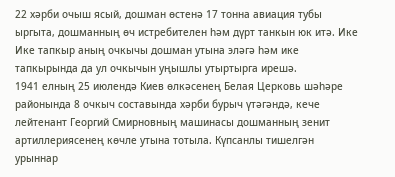22 хәрби очыш ясый, дошман өстенә 17 тонна авиация тубы ыргыта, дошманның өч истребителен һәм дүрт танкын юк итә. Ике Ике тапкыр аның очкычы дошман утына эләгә һәм ике тапкырында да ул очкычын уңышлы утыртырга ирешә.
1941 елның 25 июлендә Киев өлкәсенең Белая Церковь шәһәре районында 8 очкыч составында хәрби бурыч үтәгәндә, кече лейтенант Георгий Смирновның машинасы дошманның зенит артиллериясенең көчле утына тотыла. Күпсанлы тишелгән урыннар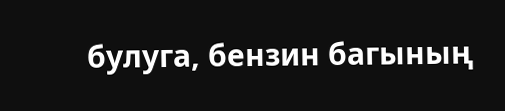булуга, бензин багының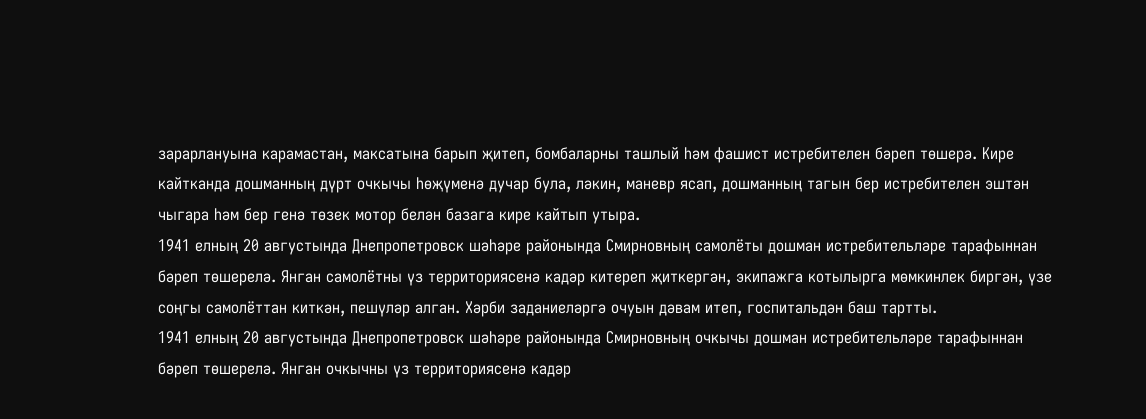зарарлануына карамастан, максатына барып җитеп, бомбаларны ташлый һәм фашист истребителен бәреп төшерә. Кире кайтканда дошманның дүрт очкычы һөҗүменә дучар була, ләкин, маневр ясап, дошманның тагын бер истребителен эштән чыгара һәм бер генә төзек мотор белән базага кире кайтып утыра.
1941 елның 20 августында Днепропетровск шәһәре районында Смирновның самолёты дошман истребительләре тарафыннан бәреп төшерелә. Янган самолётны үз территориясенә кадәр китереп җиткергән, экипажга котылырга мөмкинлек биргән, үзе соңгы самолёттан киткән, пешүләр алган. Хәрби заданиеләргә очуын дәвам итеп, госпитальдән баш тартты.
1941 елның 20 августында Днепропетровск шәһәре районында Смирновның очкычы дошман истребительләре тарафыннан бәреп төшерелә. Янган очкычны үз территориясенә кадәр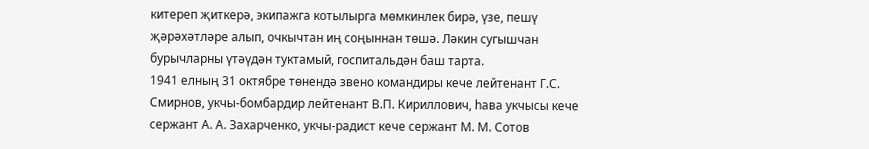китереп җиткерә, экипажга котылырга мөмкинлек бирә, үзе, пешү җәрәхәтләре алып, очкычтан иң соңыннан төшә. Ләкин сугышчан бурычларны үтәүдән туктамый, госпитальдән баш тарта.
1941 елның 31 октябре төнендә звено командиры кече лейтенант Г.С. Смирнов, укчы-бомбардир лейтенант В.П. Кириллович, һава укчысы кече сержант А. А. Захарченко, укчы-радист кече сержант М. М. Сотов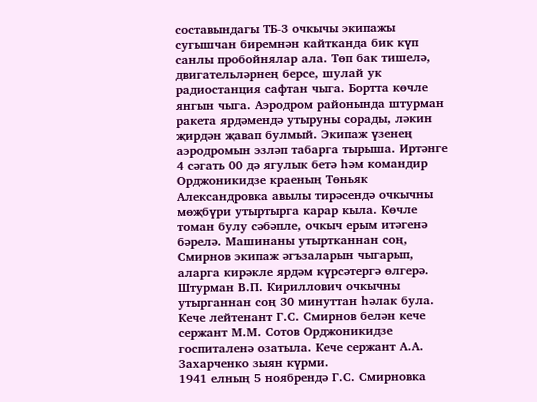составындагы ТБ-3 очкычы экипажы сугышчан биремнән кайтканда бик күп санлы пробойнялар ала. Төп бак тишелә, двигательләрнең берсе, шулай ук радиостанция сафтан чыга. Бортта көчле янгын чыга. Аэродром районында штурман ракета ярдәмендә утыруны сорады, ләкин җирдән җавап булмый. Экипаж үзенең аэродромын эзләп табарга тырыша. Иртәнге 4 сәгать 00 дә ягулык бетә һәм командир Орджоникидзе краеның Төньяк Александровка авылы тирәсендә очкычны мөҗбүри утыртырга карар кыла. Көчле томан булу сәбәпле, очкыч ерым итәгенә бәрелә. Машинаны утыртканнан соң, Смирнов экипаж әгъзаларын чыгарып, аларга кирәкле ярдәм күрсәтергә өлгерә.
Штурман В.П. Кириллович очкычны утырганнан соң 30 минуттан һәлак була. Кече лейтенант Г.С. Смирнов белән кече сержант М.М. Сотов Орджоникидзе госпиталенә озатыла. Кече сержант А.А. Захарченко зыян күрми.
1941 елның 5 ноябрендә Г.С. Смирновка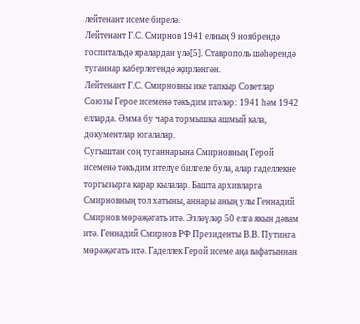лейтенант исеме бирелә.
Лейтенант Г.С. Смирнов 1941 елның 9 ноябрендә госпитальдә яралардан үлә[5]. Ставрополь шәһәрендә туганнар каберлегендә җирләнгән.
Лейтенант Г.С. Смирновны ике тапкыр Советлар Союзы Герое исеменә тәкъдим итәләр: 1941 һәм 1942 елларда. Әмма бу чара тормышка ашмый кала, документлар югалалар.
Сугыштан соң туганнарына Смирновның Герой исеменә тәкъдим ителүе билгеле була, алар гаделлекне торгызырга карар кылалар. Башта архивларга Смирновның тол хатыны, аннары аның улы Геннадий Смирнов мөрәҗәгать итә. Эзләүләр 50 елга якын дәвам итә. Геннадий Смирнов РФ Президенты В.В. Путинга мөрәҗәгать итә. Гаделлек Герой исеме аңа вафатыннан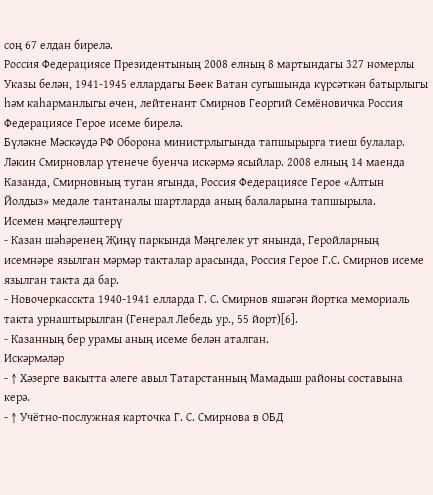соң 67 елдан бирелә.
Россия Федерациясе Президентының 2008 елның 8 мартындагы 327 номерлы Указы белән, 1941-1945 еллардагы Бөек Ватан сугышында күрсәткән батырлыгы һәм каһарманлыгы өчен, лейтенант Смирнов Георгий Семёновичка Россия Федерациясе Герое исеме бирелә.
Бүләкне Мәскәүдә РФ Оборона министрлыгында тапшырырга тиеш булалар. Ләкин Смирновлар үтенече буенча искәрмә ясыйлар. 2008 елның 14 маенда Казанда, Смирновның туган ягында, Россия Федерациясе Герое «Алтын Йолдыз» медале тантаналы шартларда аның балаларына тапшырыла.
Исемен мәңгеләштерү
- Казан шәһәренең Җиңү паркында Мәңгелек ут янында, Геройларның исемнәре язылган мәрмәр такталар арасында, Россия Герое Г.С. Смирнов исеме язылган такта да бар.
- Новочеркасскта 1940-1941 елларда Г. С. Смирнов яшәгән йортка мемориаль такта урнаштырылган (Генерал Лебедь ур., 55 йорт)[6].
- Казанның бер урамы аның исеме белән аталган.
Искәрмәләр
- ↑ Хәзерге вакытта әлеге авыл Татарстанның Мамадыш районы составына керә.
- ↑ Учётно-послужная карточка Г. С. Смирнова в ОБД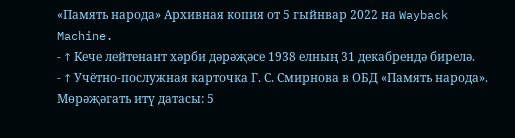«Память народа» Архивная копия от 5 гыйнвар 2022 на Wayback Machine.
- ↑ Кече лейтенант хәрби дәрәҗәсе 1938 елның 31 декабрендә бирелә.
- ↑ Учётно-послужная карточка Г. С. Смирнова в ОБД «Память народа». Мөрәҗәгать итү датасы: 5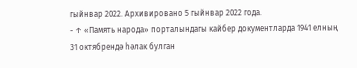гыйнвар 2022. Архивировано 5 гыйнвар 2022 года.
- ↑ «Память народа» порталындагы кайбер документларда 1941 елның 31 октябрендә һәлак булган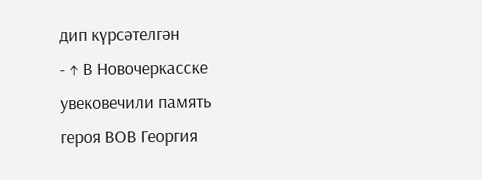дип күрсәтелгән
- ↑ В Новочеркасске увековечили память героя ВОВ Георгия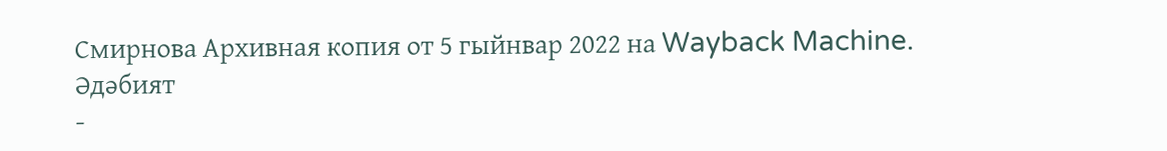Смирнова Архивная копия от 5 гыйнвар 2022 на Wayback Machine.
Әдәбият
-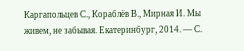Каргапольцев С., Кораблёв В., Мирная И. Мы живем, не забывая. Екатеринбург, 2014. — С.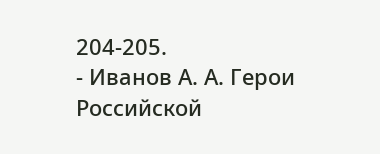204-205.
- Иванов А. А. Герои Российской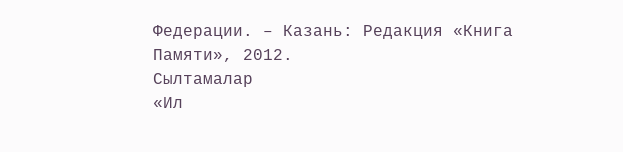Федерации. – Казань: Редакция «Книга Памяти», 2012.
Сылтамалар
«Ил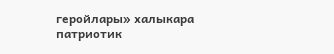геройлары» халыкара патриотик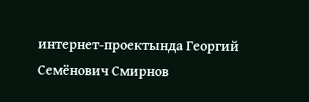интернет-проектында Георгий Семёнович Смирнов